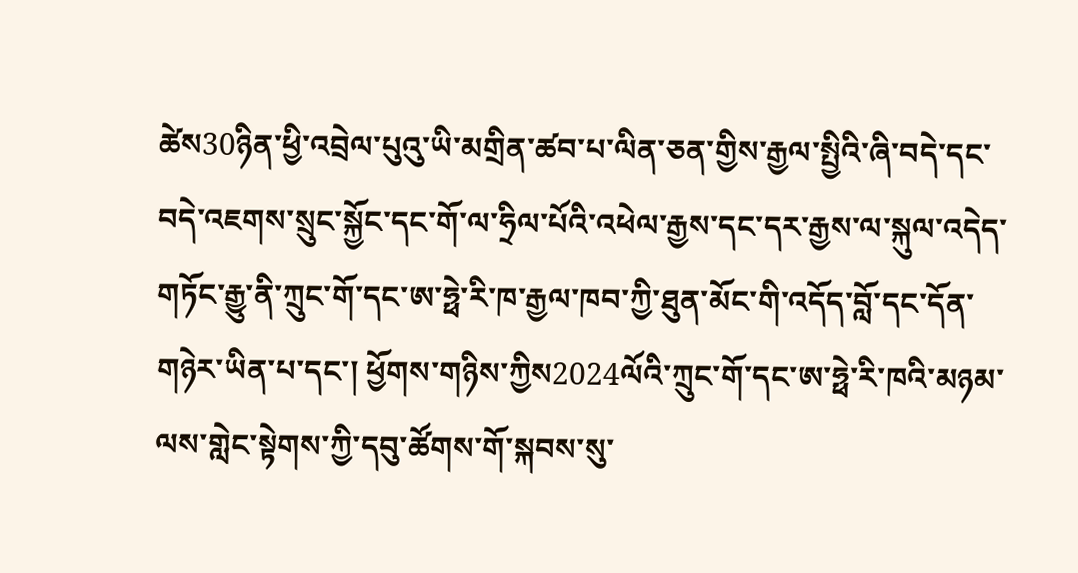ཚེས30ཉིན་ཕྱི་འབྲེལ་པུའུ་ཡི་མགྲིན་ཚབ་པ་ལིན་ཅན་གྱིས་རྒྱལ་སྤྱིའི་ཞི་བདེ་དང་བདེ་འཇགས་སྲུང་སྐྱོང་དང་གོ་ལ་ཧྲིལ་པོའི་འཕེལ་རྒྱས་དང་དར་རྒྱས་ལ་སྐུལ་འདེད་གཏོང་རྒྱུ་ནི་ཀྲུང་གོ་དང་ཨ་ཧྥེ་རི་ཁ་རྒྱལ་ཁབ་ཀྱི་ཐུན་མོང་གི་འདོད་བློ་དང་དོན་གཉེར་ཡིན་པ་དང་། ཕྱོགས་གཉིས་ཀྱིས2024ལོའི་ཀྲུང་གོ་དང་ཨ་ཧྥེ་རི་ཁའི་མཉམ་ལས་གླེང་སྟེགས་ཀྱི་དབུ་ཚོགས་གོ་སྐབས་སུ་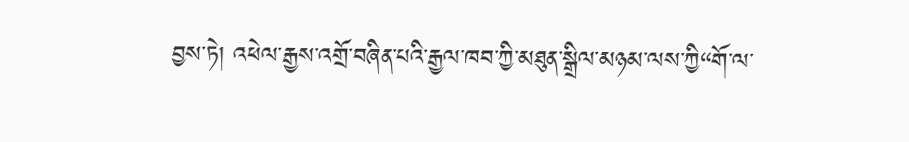བྱས་ཏེ། འཕེལ་རྒྱས་འགྲོ་བཞིན་པའི་རྒྱལ་ཁབ་ཀྱི་མཐུན་སྒྲིལ་མཉམ་ལས་ཀྱི“གོ་ལ་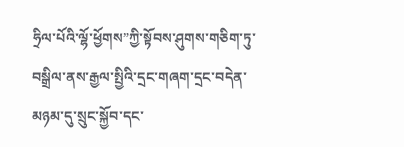ཧྲིལ་པོའི་ལྷོ་ཕྱོགས”ཀྱི་སྟོབས་ཤུགས་གཅིག་ཏུ་བསྒྲིལ་ནས་རྒྱལ་སྤྱིའི་དྲང་གཞག་དྲང་བདེན་མཉམ་དུ་སྲུང་སྐྱོབ་དང་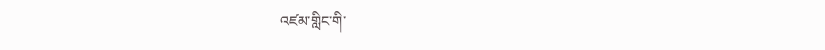འཛམ་གླིང་གི་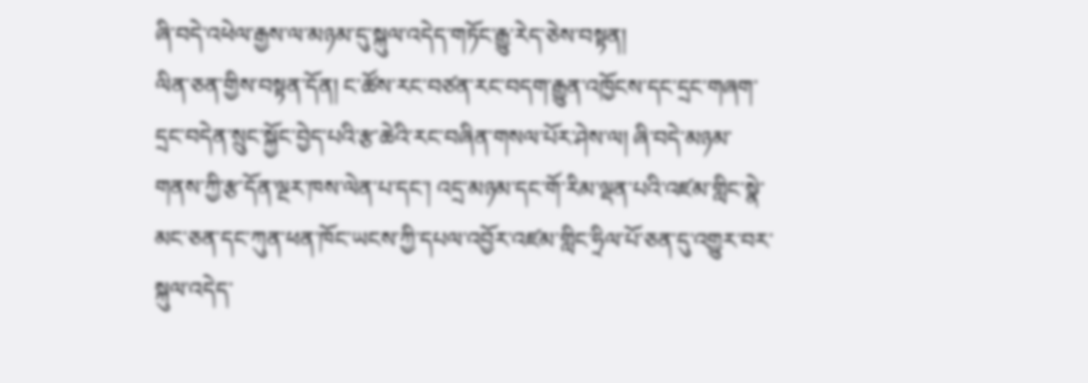ཞི་བདེ་འཕེལ་རྒྱས་ལ་མཉམ་དུ་སྐུལ་འདེད་གཏོང་རྒྱུ་རེད་ཅེས་བསྟན།
ལིན་ཅན་གྱིས་བསྟན་དོན། ང་ཚོས་རང་བཙན་རང་བདག་རྒྱུན་འཁྱོངས་དང་དྲང་གཞག་དྲང་བདེན་སྲུང་སྐྱོང་བྱེད་པའི་རྩ་ཆེའི་རང་བཞིན་གསལ་པོར་ཤེས་ལ། ཞི་བདེ་མཉམ་གནས་ཀྱི་རྩ་དོན་ལྔར་ཁས་ལེན་པ་དང་། འདྲ་མཉམ་དང་གོ་རིམ་ལྡན་པའི་འཛམ་གླིང་སྣེ་མང་ཅན་དང་ཀུན་ཕན་ཁོང་ཡངས་ཀྱི་དཔལ་འབྱོར་འཛམ་གླིང་ཧྲིལ་པོ་ཅན་དུ་འགྱུར་བར་སྐུལ་འདེད་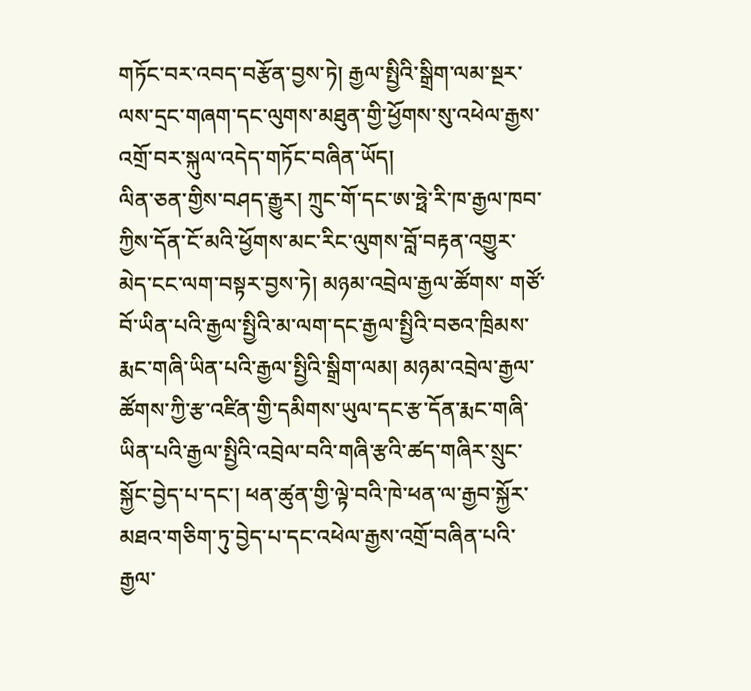གཏོང་བར་འབད་བརྩོན་བྱས་ཏེ། རྒྱལ་སྤྱིའི་སྒྲིག་ལམ་སྔར་ལས་དྲང་གཞག་དང་ལུགས་མཐུན་གྱི་ཕྱོགས་སུ་འཕེལ་རྒྱས་འགྲོ་བར་སྐུལ་འདེད་གཏོང་བཞིན་ཡོད།
ལིན་ཅན་གྱིས་བཤད་རྒྱུར། ཀྲུང་གོ་དང་ཨ་ཧྥེ་རི་ཁ་རྒྱལ་ཁབ་ཀྱིས་དོན་ངོ་མའི་ཕྱོགས་མང་རིང་ལུགས་བློ་བརྟན་འགྱུར་མེད་ངང་ལག་བསྟར་བྱས་ཏེ། མཉམ་འབྲེལ་རྒྱལ་ཚོགས་ གཙོ་བོ་ཡིན་པའི་རྒྱལ་སྤྱིའི་མ་ལག་དང་རྒྱལ་སྤྱིའི་བཅའ་ཁྲིམས་རྨང་གཞི་ཡིན་པའི་རྒྱལ་སྤྱིའི་སྒྲིག་ལམ། མཉམ་འབྲེལ་རྒྱལ་ཚོགས་ཀྱི་རྩ་འཛིན་གྱི་དམིགས་ཡུལ་དང་རྩ་དོན་རྨང་གཞི་ཡིན་པའི་རྒྱལ་སྤྱིའི་འབྲེལ་བའི་གཞི་རྩའི་ཚད་གཞིར་སྲུང་སྐྱོང་བྱེད་པ་དང་། ཕན་ཚུན་གྱི་ལྟེ་བའི་ཁེ་ཕན་ལ་རྒྱབ་སྐྱོར་མཐའ་གཅིག་ཏུ་བྱེད་པ་དང་འཕེལ་རྒྱས་འགྲོ་བཞིན་པའི་རྒྱལ་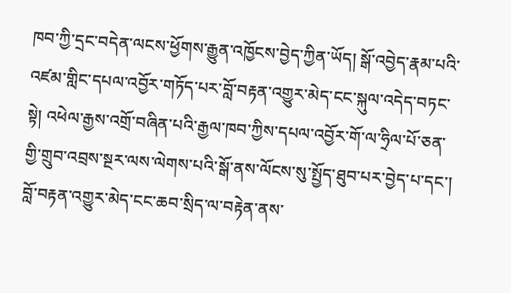ཁབ་ཀྱི་དྲང་བདེན་ལངས་ཕྱོགས་རྒྱུན་འཁྱོངས་བྱེད་ཀྱིན་ཡོད། སྒོ་འབྱེད་རྣམ་པའི་འཛམ་གླིང་དཔལ་འབྱོར་གཏོད་པར་བློ་བརྟན་འགྱུར་མེད་ངང་སྐུལ་འདེད་བཏང་སྟེ། འཕེལ་རྒྱས་འགྲོ་བཞིན་པའི་རྒྱལ་ཁབ་ཀྱིས་དཔལ་འབྱོར་གོ་ལ་ཧྲིལ་པོ་ཅན་གྱི་གྲུབ་འབྲས་སྔར་ལས་ལེགས་པའི་སྒོ་ནས་ལོངས་སུ་སྤྱོད་ཐུབ་པར་བྱེད་པ་དང་། བློ་བརྟན་འགྱུར་མེད་ངང་ཆབ་སྲིད་ལ་བརྟེན་ནས་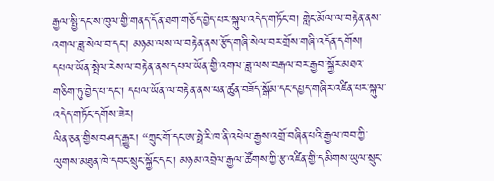རྒྱལ་སྤྱི་དང་ས་ཁུལ་གྱི་གནད་དོན་ཐག་གཅོད་བྱེད་པར་སྐུལ་འདེད་གཏོང་བ། གླེང་མོལ་ལ་བརྟེན་ནས་འགལ་ཟླ་སེལ་བ་དང་། མཉམ་ལས་ལ་བརྟེན་ནས་རྩོད་གཞི་སེལ་བར་གྲོས་གཞི་འདོན་དགོས། དཔལ་ཡོན་སྤེལ་རེས་ལ་བརྟེན་ནས་དཔལ་ཡོན་གྱི་འགལ་ཟླ་ལས་བརྒལ་བར་རྒྱབ་སྐྱོར་མཐའ་གཅིག་ཏུ་བྱེད་པ་དང་། དཔལ་ཡོན་ལ་བརྟེན་ནས་ཕན་ཚུན་བཟོད་སྒོམ་དང་དཔྱད་གཞིར་འཛིན་པར་སྐུལ་འདེད་གཏོང་དགོས་ཟེར།
ལིན་ཅན་གྱིས་བཤད་རྒྱུར། “ཀྲུང་གོ་དང་ཨ་ཧྥེ་རི་ཁ་ནི་འཕེལ་རྒྱས་འགྲོ་བཞིན་པའི་རྒྱལ་ཁབ་ཀྱི་ལུགས་མཐུན་ཁེ་དབང་སྲུང་སྐྱོང་དང་། མཉམ་འབྲེལ་རྒྱལ་ཚོགས་ཀྱི་རྩ་འཛིན་གྱི་དམིགས་ཡུལ་སྲུང་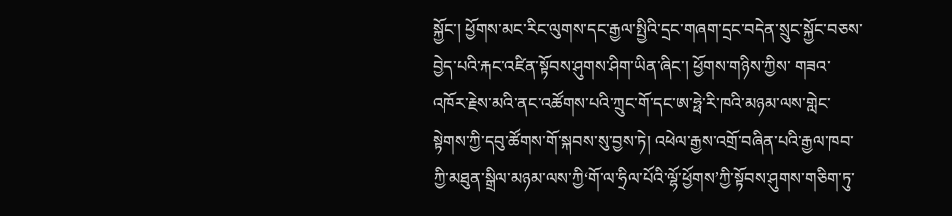སྐྱོང་། ཕྱོགས་མང་རིང་ལུགས་དང་རྒྱལ་སྤྱིའི་དྲང་གཞག་དྲང་བདེན་སྲུང་སྐྱོང་བཅས་བྱེད་པའི་རྐང་འཛིན་སྟོབས་ཤུགས་ཤིག་ཡིན་ཞིང་། ཕྱོགས་གཉིས་ཀྱིས་ གཟའ་འཁོར་རྗེས་མའི་ནང་འཚོགས་པའི་ཀྲུང་གོ་དང་ཨ་ཧྥེ་རི་ཁའི་མཉམ་ལས་གླེང་སྟེགས་ཀྱི་དབུ་ཚོགས་གོ་སྐབས་སུ་བྱས་ཏེ། འཕེལ་རྒྱས་འགྲོ་བཞིན་པའི་རྒྱལ་ཁབ་ཀྱི་མཐུན་སྒྲིལ་མཉམ་ལས་ཀྱི‘གོ་ལ་ཧྲིལ་པོའི་ལྷོ་ཕྱོགས’ཀྱི་སྟོབས་ཤུགས་གཅིག་ཏུ་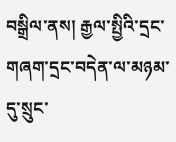བསྒྲིལ་ནས། རྒྱལ་སྤྱིའི་དྲང་གཞག་དྲང་བདེན་ལ་མཉམ་དུ་སྲུང་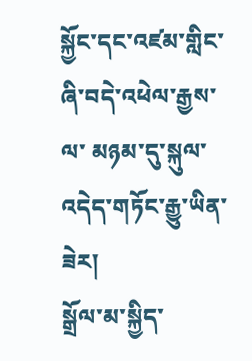སྐྱོང་དང་འཛམ་གླིང་ཞི་བདེ་འཕེལ་རྒྱས་ལ་ མཉམ་དུ་སྐུལ་འདེད་གཏོང་རྒྱུ་ཡིན་ཟེར།
སྒྲོལ་མ་སྐྱིད་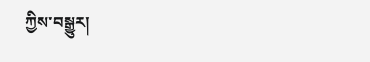ཀྱིས་བསྒྱུར།